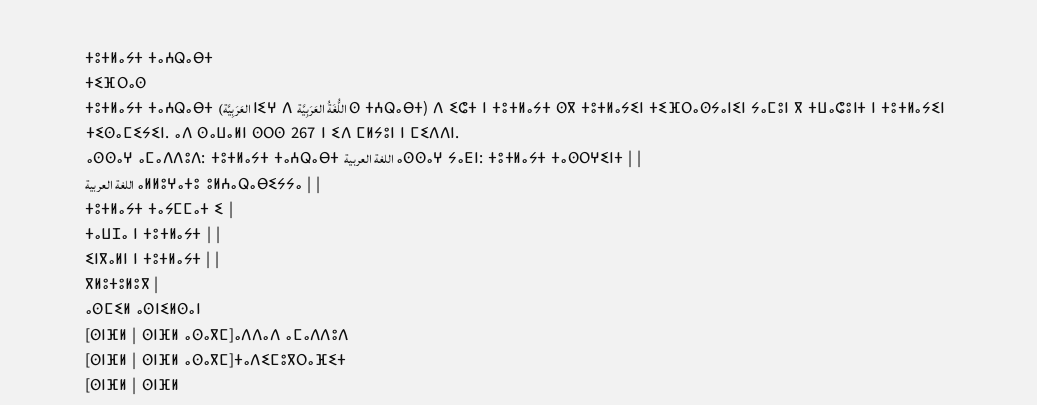ⵜⵓⵜⵍⴰⵢⵜ ⵜⴰⵄⵕⴰⴱⵜ
ⵜⵉⴼⵔⴰⵙ
ⵜⵓⵜⵍⴰⵢⵜ ⵜⴰⵄⵕⴰⴱⵜ (العَرَبِيَّة ⵏⵉⵖ ⴷ اللُّغَةُ العَرَبِيَّة ⵙ ⵜⵄⵕⴰⴱⵜ) ⴷ ⵉⵛⵜ ⵏ ⵜⵓⵜⵍⴰⵢⵜ ⵙⴳ ⵜⵓⵜⵍⴰⵢⵉⵏ ⵜⵉⴼⵔⴰⵙⵢⴰⵏⵉⵏ ⵢⴰⵎⵓⵏ ⴳ ⵜⵡⴰⵛⵓⵏⵜ ⵏ ⵜⵓⵜⵍⴰⵢⵉⵏ ⵜⵉⵙⴰⵎⵉⵢⵉⵏ. ⴰⴷ ⵙⴰⵡⴰⵍⵏ ⵙⵔⵙ 267 ⵏ ⵉⴷ ⵎⵍⵢⵓⵏ ⵏ ⵎⵉⴷⴷⵏ.
ⴰⵙⵙⴰⵖ ⴰⵎⴰⴷⴷⵓⴷ: ⵜⵓⵜⵍⴰⵢⵜ ⵜⴰⵄⵕⴰⴱⵜ اللغة العربية ⴰⵙⵙⴰⵖ ⵢⴰⴹⵏ: ⵜⵓⵜⵍⴰⵢⵜ ⵜⴰⵙⵔⵖⵉⵏⵜ | |
اللغة العربية ⴰⵍⵍⵓⵖⴰⵜⵓ ⵓⵍⵄⴰⵕⴰⴱⵉⵢⵢⴰ | |
ⵜⵓⵜⵍⴰⵢⵜ ⵜⴰⵢⵎⵎⴰⵜ ⵉ |
ⵜⴰⵡⵊⴰ ⵏ ⵜⵓⵜⵍⴰⵢⵜ | |
ⵉⵏⴳⴰⵍⵏ ⵏ ⵜⵓⵜⵍⴰⵢⵜ | |
ⴳⵍⵓⵜⵓⵍⵓⴳ |
ⴰⵙⵎⵉⵍ ⴰⵙⵏⵉⵍⵙⴰⵏ
[ⵙⵏⴼⵍ | ⵙⵏⴼⵍ ⴰⵙⴰⴳⵎ]ⴰⴷⴷⴰⴷ ⴰⵎⴰⴷⴷⵓⴷ
[ⵙⵏⴼⵍ | ⵙⵏⴼⵍ ⴰⵙⴰⴳⵎ]ⵜⴰⴷⵉⵎⵓⴳⵔⴰⴼⵉⵜ
[ⵙⵏⴼⵍ | ⵙⵏⴼⵍ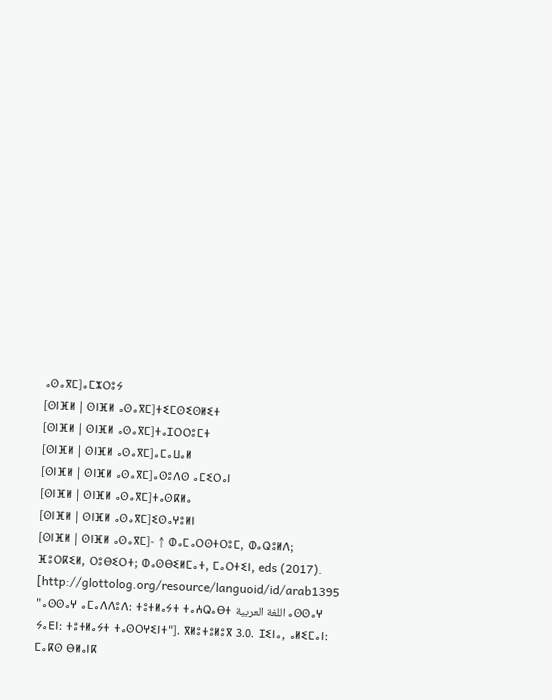ⴰⵙⴰⴳⵎ]ⴰⵎⵣⵔⵓⵢ
[ⵙⵏⴼⵍ | ⵙⵏⴼⵍ ⴰⵙⴰⴳⵎ]ⵜⵉⵎⵙⵉⵙⵍⵉⵜ
[ⵙⵏⴼⵍ | ⵙⵏⴼⵍ ⴰⵙⴰⴳⵎ]ⵜⴰⵊⵔⵔⵓⵎⵜ
[ⵙⵏⴼⵍ | ⵙⵏⴼⵍ ⴰⵙⴰⴳⵎ]ⴰⵎⴰⵡⴰⵍ
[ⵙⵏⴼⵍ | ⵙⵏⴼⵍ ⴰⵙⴰⴳⵎ]ⴰⵙⵓⴷⵙ ⴰⵎⵉⵔⴰⵏ
[ⵙⵏⴼⵍ | ⵙⵏⴼⵍ ⴰⵙⴰⴳⵎ]ⵜⴰⵙⴽⵍⴰ
[ⵙⵏⴼⵍ | ⵙⵏⴼⵍ ⴰⵙⴰⴳⵎ]ⵉⵙⴰⵖⵓⵍⵏ
[ⵙⵏⴼⵍ | ⵙⵏⴼⵍ ⴰⵙⴰⴳⵎ]- ↑ ⵀⴰⵎⴰⵔⵙⵜⵔⵓⵎ, ⵀⴰⵕⵓⵍⴷ; ⴼⵓⵔⴽⵉⵍ, ⵔⵓⴱⵉⵔⵜ; ⵀⴰⵙⴱⵉⵍⵎⴰⵜ, ⵎⴰⵔⵜⵉⵏ, eds (2017). [http://glottolog.org/resource/languoid/id/arab1395 "ⴰⵙⵙⴰⵖ ⴰⵎⴰⴷⴷⵓⴷ: ⵜⵓⵜⵍⴰⵢⵜ ⵜⴰⵄⵕⴰⴱⵜ اللغة العربية ⴰⵙⵙⴰⵖ ⵢⴰⴹⵏ: ⵜⵓⵜⵍⴰⵢⵜ ⵜⴰⵙⵔⵖⵉⵏⵜ"]. ⴳⵍⵓⵜⵓⵍⵓⴳ 3.0. ⵊⵉⵏⴰ, ⴰⵍⵉⵎⴰⵏ: ⵎⴰⴽⵙ ⴱⵍⴰⵏⴽ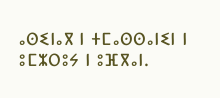ⴰⵙⵉⵏⴰⴳ ⵏ ⵜⵎⴰⵙⵙⴰⵏⵉⵏ ⵏ ⵓⵎⵣⵔⵓⵢ ⵏ ⵓⴼⴳⴰⵏ.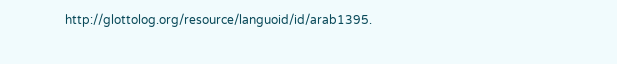http://glottolog.org/resource/languoid/id/arab1395.